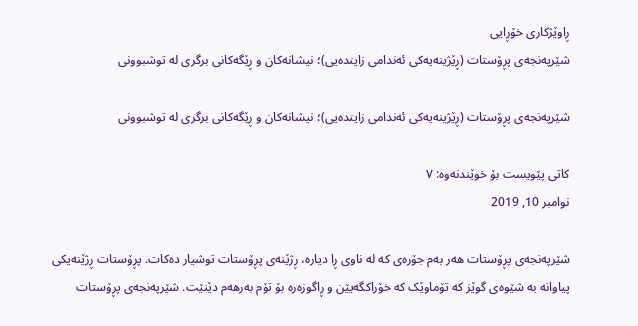ڕاوێژکاری خۆڕایی
شێرپەنجەی پڕۆستات (ڕێژینەیەکی ئەندامی زایندەیی)؛ نیشانەکان و ڕێگەکانی برگری لە توشبوونی

شێرپەنجەی پڕۆستات (ڕێژینەیەکی ئەندامی زایندەیی)؛ نیشانەکان و ڕێگەکانی برگری لە توشبوونی

کاتی پێویست بۆ خوێندنەوە: ۷
نوامبر 10, 2019

شێرپەنجەی پڕۆستات هەر بەم جۆرەی کە لە ناوی ڕا دیارە، ڕژێنەی پڕۆستات توشیار دەکات. پڕۆستات ڕژێنەیکی پیاوانە بە شێوەی گوێز کە تۆماوێک کە خۆراکگەیێن و ڕاگوزەرە بۆ تۆم بەرهەم دێنێت. شێرپەنجەی پڕۆستات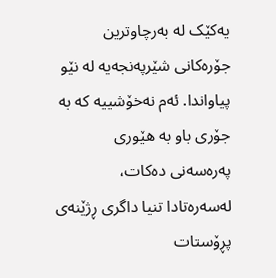یەکێک لە بەرچاوترین جۆرەکانی شێرپەنجەیە لە نێو پیاواندا. ئەم نەخۆشییە کە بە جۆری باو بە هێوری پەرەسەنی دەکات، لەسەرەتادا تنیا داگری ڕژێنەی پڕۆستات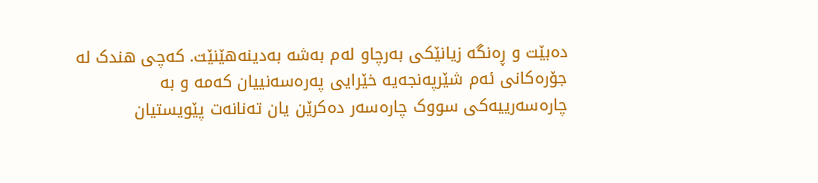دەبێت و ڕەنگە زیانێکی بەرچاو لەم بەشە بەدینەهێنێت. کەچی هندک لە جۆرەکانی ئەم شێرپەنجەیە خێرایی پەرەسەنییان کەمە و بە چارەسەرییەکی سووک چارەسەر دەکرێن یان تەنانەت پێویستیان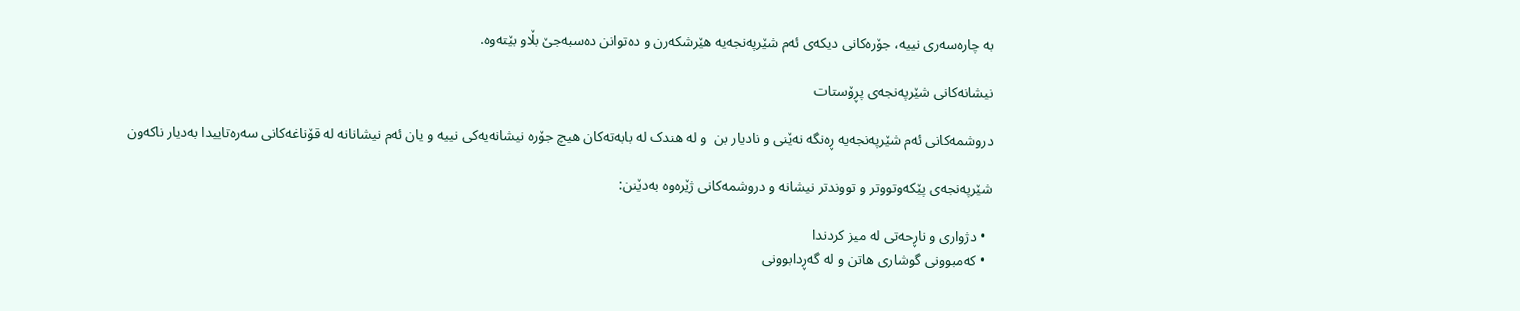بە چارەسەری نییە، جۆرەکانی دیکەی ئەم شێرپەنجەیە هێرشکەرن و دەتوانن دەسبەجێ بڵاو بێتەوە.

نیشانەکانی شێرپەنجەی پڕۆستات

دروشمەکانی ئەم شێرپەنجەیە ڕەنگە نەێنی و نادیار بن  و لە هندک لە بابەتەکان هیچ جۆرە نیشانەیەکی نییە و یان ئەم نیشانانە لە قۆناغەکانی سەرەتاییدا بەدیار ناکەون

شێرپەنجەی پێکەوتووتر و تووندتر نیشانە و دروشمەکانی ژێرەوە بەدێنن:

  • دژواری و ناڕحەتی لە میز کردندا
  • کەمبوونی گوشاری هاتن و لە گەڕدابوونی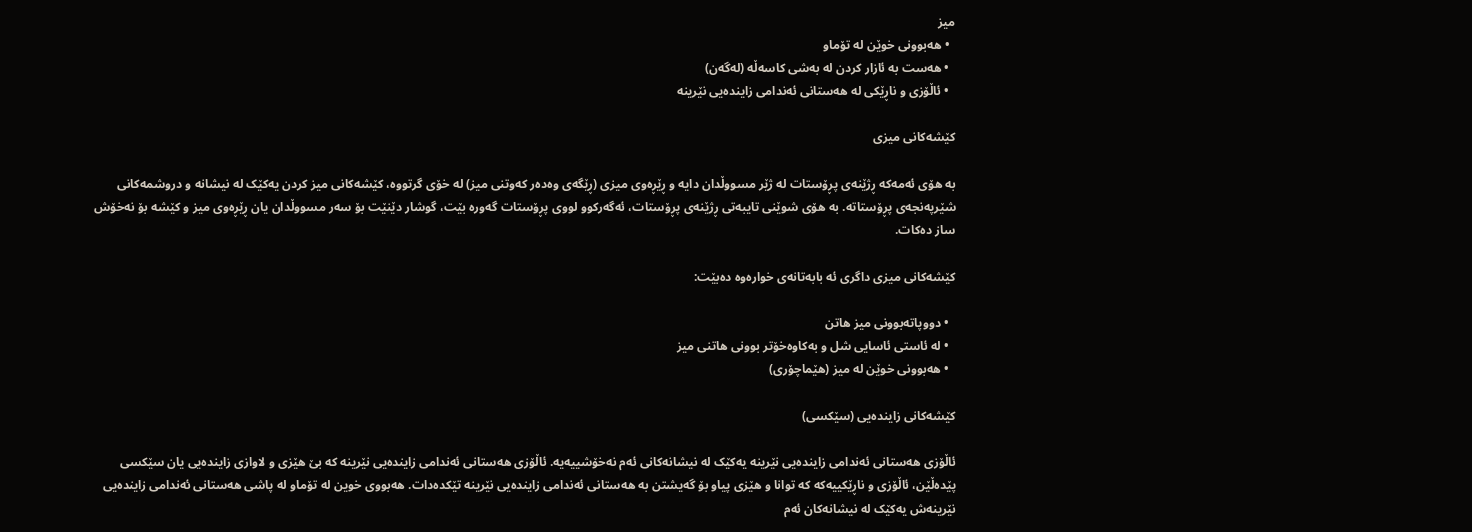میز
  • هەبوونی خوێن لە تۆماو
  • هەست بە ئازار کردن لە بەشی کاسەڵە (لەگەن)
  • ئاڵۆزی و ناڕێکی لە هەستانی ئەندامی زایندەیی نێرینە

کێشەکانی میزی

بە هۆی ئەمەکە ڕژێنەی پڕۆستات لە ژێر مسووڵدان دایە و ڕێڕەوی میزی (ڕێگەی وەدەر کەوتنی میز) لە خۆی گرتووە، کێشەکانی میز کردن یەکێک لە نیشانە و دروشمەکانی شێرپەنجەی پڕۆستاتە. بە هۆی شوێنی تایبەتی ڕژێنەی پڕۆستات، ئەگەرکوو لووی پڕۆستات گەورە بێت، گوشار دێنێت بۆ سەر مسووڵدان یان ڕێڕەوی میز و کێشە بۆ نەخۆش ساز دەکات.

کێشەکانی میزی داگری ئە بابەتانەی خوارەوە دەبێت:

  • دووپاتەبوونی میز هاتن
  • لە ئاستی ئاسایی شل و بەکاوەخۆتر بوونی هاتنی میز
  • هەبوونی خوێن لە میز (هێماچۆری)

کێشەکانی زایندەیی (سێکسی)

ئاڵۆزی هەستانی ئەندامی زایندەیی نێرینە یەکێک لە نیشانەکانی ئەم نەخۆشییەیە. ئاڵۆزی هەستانی ئەندامی زایندەیی نێرینە کە بێ هێزی و لاوازی زایندەیی یان سێکسی پێدەڵێن، ئاڵۆزی و ناڕێکییەکە کە توانا و هێزی پیاو بۆ گەیشتن بە هەستانی ئەندامی زایندەیی نێرینە تێکدەدات. هەبووی خوین لە تۆماو لە پاشی هەستانی ئەندامی زایندەیی نێرینەش یەکێک لە نیشانەکان ئەم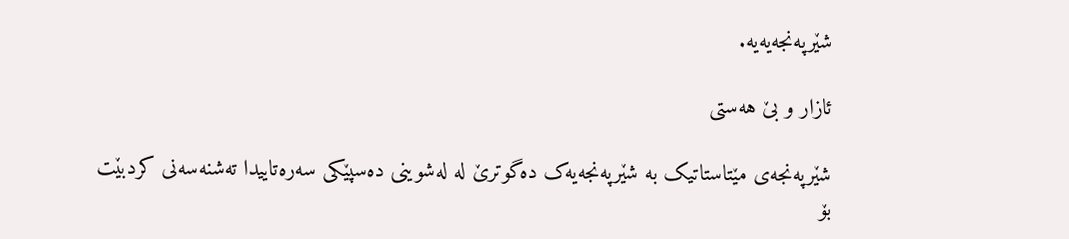شێرپەنجەیەیە.

ئازار و بێ هەستی

شێرپەنجەی مێتاستاتیک بە شێرپەنجەیەک دەگوترێ لە لەشوینی دەسپێکی سەرەتاییدا تەشنەسەنی کردبێت بۆ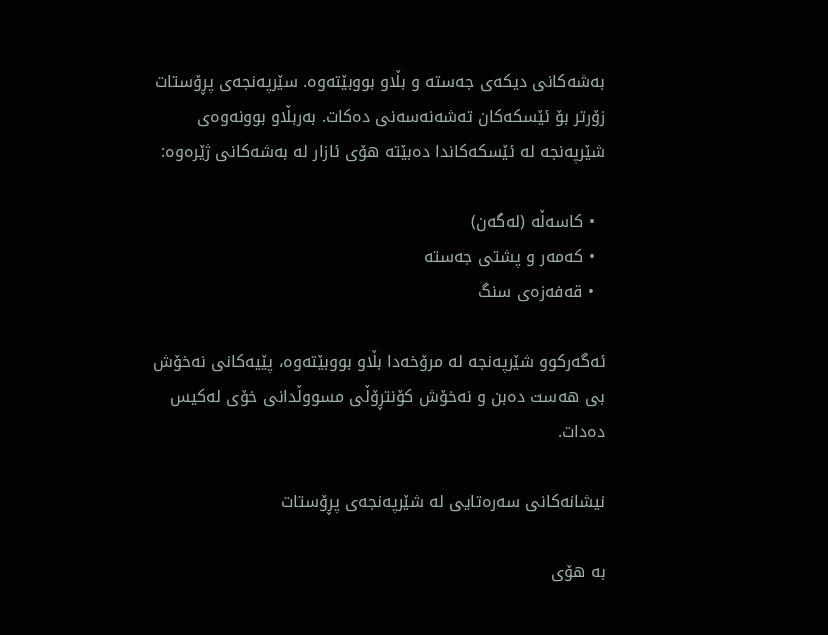بەشەکانی دیکەی جەستە و بڵاو بووبێتەوە. سێرپەنجەی پڕۆستات زۆرتر بۆ ئێسکەکان تەشەنەسەنی دەکات. بەربڵاو بوونەوەی شێرپەنجە لە ئێسکەکاندا دەبێتە هۆی ئازار لە بەشەکانی ژێرەوە:

  • کاسەڵە (لەگەن)
  • کەمەر و پشتی جەستە
  • قەفەزەی سنگ

ئەگەرکوو شێرپەنجە لە مرۆخەدا بڵاو بووبێتەوە، پێیەکانی نەخۆش بی هەست دەبن و نەخۆش کۆنتڕۆڵی مسووڵدانی خۆی لەکیس دەدات.

نیشانەکانی سەرەتایی لە شێرپەنجەی پڕۆستات

بە هۆی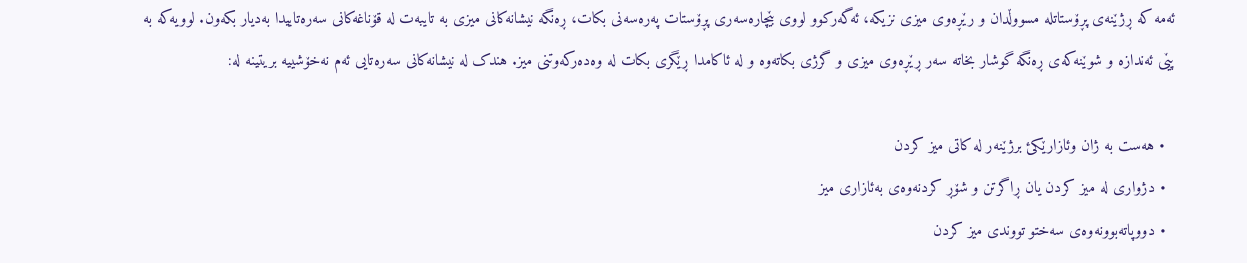ئەمە کە ڕژێنەی پڕۆستاتلە مسووڵدان و رێڕەوی میزی نزیکە، ئەگەرکوو لووی بێچارەسەری پڕۆستات پەرەسەنی بکات، ڕەنگە نیشانەکانی میزی بە تایبەت لە قۆناغەکانی سەرەتاییدا بەدیار بکەون. لوویەکە بە پێی ئەندازە و شوێنەکەی ڕەنگە گوشار بخاتە سەر ڕێڕەوی میزی و گرژی بکاتەوە و لە ئاکامدا ڕێگری بکات لە وەدەرکەوتنی میز. هندک لە نیشانەکانی سەرەتایی ئەم نەخۆشییە بریتینە لە:

  • هەست بە ژان وئازارێکئ برژێنەر لە کاتی میز کردن
  • دژواری لە میز کردن یان ڕاگرتن و شۆڕ کردنەوەی بەئازاری میز
  • دووپاتەبوونەوەی سەختو تووندی میز کردن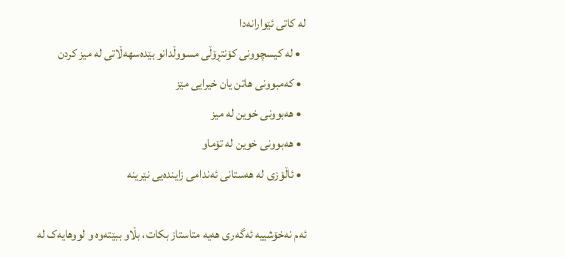لە کاتی ئێوارانەدا
  • لە کیسچوونی کۆنتڕۆڵی مسووڵدانو بێدەسهەڵاتی لە میز کردن
  • کەمبوونی هاتن یان خیرایی مێز
  • هەبوونی خوین لە میز
  • هەبوونی خوین لە تۆماو
  • ئاڵۆزی لە هەستانی ئەندامی زایندەیی نێرینە

ئەم نەخۆشییە ئەگەری هەیە متاستاز بکات، بڵاو ببێتەوە و لووهایەک لە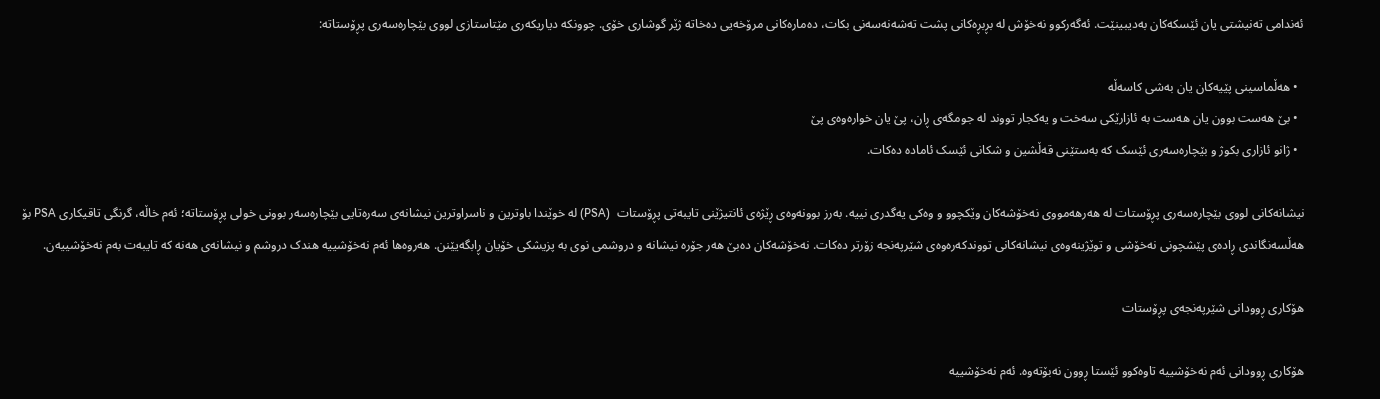ئەندامی تەنیشتی یان ئێسکەکان بەدیبینێت. ئەگەرکوو نەخۆش لە بڕبڕەکانی پشت تەشەنەسەنی بکات، دەمارەکانی مرۆخەیی دەخاتە ژێر گوشاری خۆی. چوونکە دیاریکەری مێتاستازی لووی بێچارەسەری پڕۆستاتە:

  • هەڵماسینی پێیەکان یان بەشی کاسەڵە
  • بێ هەست بوون یان هەست بە ئازارێکی سەخت و یەکجار تووند لە جومگەی ڕان، پێ یان خوارەوەی پێ
  • ژانو ئازاری بکوژ و بێچارەسەری ئێسک کە بەستێنی قەڵشین و شکانی ئێسک ئامادە دەکات.

نیشانەکانی لووی بێچارەسەری پڕۆستات لە هەرهەمووی نەخۆشەکان وێکچوو و وەکی یەگدری نییە. بەرز بوونەوەی ڕێژەی ئانتیژێنی تایبەتی پڕۆستات  (PSA) لە خوێندا باوترین و ناسراوترین نیشانەی سەرەتایی بێچارەسەر بوونی خولی پڕۆستاتە؛ ئەم خاڵە، گرنگی تاقیکاری PSA بۆ هەڵسەنگاندی ڕادەی پێشچونی نەخۆشی و توێژینەوەی نیشانەکانی تووندکەرەوەی شێرپەنجە زۆرتر دەکات. نەخۆشەکان دەبێ هەر جۆرە نیشانە و دروشمی نوی بە پزیشکی خۆیان ڕابگەیێنن. هەروەها ئەم نەخۆشییە هندک دروشم و نیشانەی هەنە کە تایبەت بەم نەخۆشییەن.

هۆکاری ڕوودانی شێرپەنجەی پڕۆستات

هۆکاری ڕوودانی ئەم نەخۆشییە تاوەکوو ئێستا ڕوون نەبۆتەوە. ئەم نەخۆشییە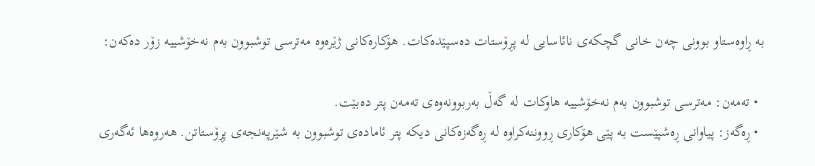بە ڕاوەستاو بوونی چەن خانی گچکەی نائاسایی لە پڕۆستات دەسپێدەکات. هۆکارەکانی ژێرەوە مەترسی توشبوون بەم نەخۆشییە زۆر دەکەن:

  • تەمەن: مەترسی توشبوون بەم نەخۆشییە هاوکات لە گەڵ بەربوونەوەی تەمەن پتر دەبێت.
  • ڕەگەز: پیاوانی ڕەشپێست بە پێی هۆکاری ڕووننەکراوە لە ڕەگەزەکانی دیکە پتر ئامادەی توشبوون بە شێرپەنجەی پڕۆستاتن. هەروەها ئەگەری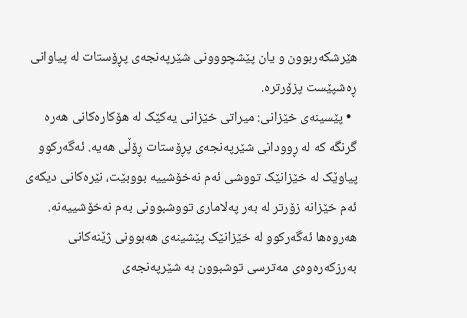هێرشکەربوون و یان پێشچووونی شێرپەنجەی پڕۆستات لە پیاوانی ڕەشپێست پزۆرترە.
  • پێسینەی خێزانی: میراتی خێزانی یەکێک لە هۆکارەکانی هەرە گرنگە کە لە ڕوودانی شێرپەنجەی پڕۆستات ڕۆڵی هەیە. ئەگەرکوو پیاوێک لە خێزانێک تووشی ئەم نەخۆشییە بووبێت، نێرەکانی دیکەی ئەم خێزانە زۆرتر لە بەر پەلاماری تووشبوونی بەم نەخۆشییەنە. هەروەها ئەگەرکوو لە خێزانێک پێشینەی هەبوونی ژێنەکانی بەرزکەرەوەی مەترسی توشبوون بە شێرپەنجەی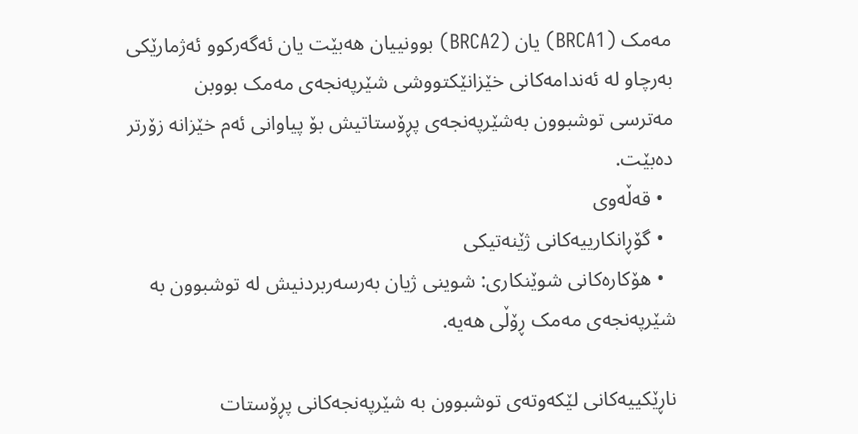مەمک (BRCA1) یان (BRCA2) بوونییان هەبێت یان ئەگەرکوو ئەژمارێکی بەرچاو لە ئەندامەکانی خێزانێکتووشی شێرپەنجەی مەمک بووبن مەترسی توشبوون بەشێرپەنجەی پڕۆستاتیش بۆ پیاوانی ئەم خێزانە زۆرتر دەبێت.
  • قەڵەوی
  • گۆڕانکارییەکانی ژێنەتیکی
  • هۆکارەکانی شوێنکاری: شوینی ژیان بەرسەربردنیش لە توشبوون بە شێرپەنجەی مەمک ڕۆڵی هەیە.

ناڕێکییەکانی لێکەوتەی توشبوون بە شێرپەنجەکانی پڕۆستات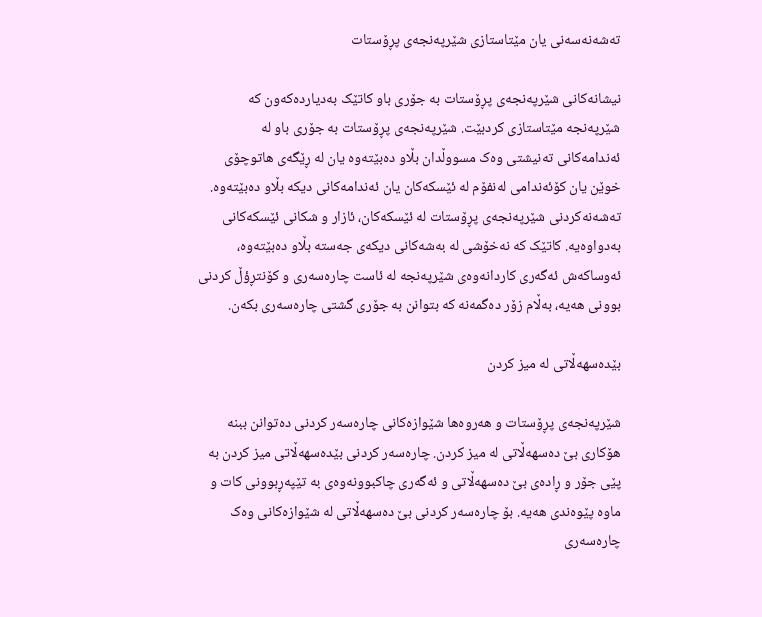تەشەنەسەنی یان مێتاستازی شێرپەنجەی پڕۆستات

نیشانەکانی شێرپەنجەی پڕۆستات بە جۆری باو کاتێک بەدیاردەکەون کە شێرپەنجە مێتاستازی کردبێت. شێرپەنجەی پڕۆستات بە جۆری باو لە ئەندامەکانی تەنیشتی وەک مسووڵدان بڵاو دەبێتەوە یان لە ڕێگەی هاتوچۆی خوێن یان کۆئەندامی لەنفۆم لە ئێسکەکان یان ئەندامەکانی دیکە بڵاو دەبێتەوە. تەشەنەکردنی شێرپەنجەی پڕۆستات لە ئێسکەکان، ئازار و شکانی ئێسکەکانی بەدواوەیە. کاتێک کە نەخۆشی لە بەشەکانی دیکەی جەستە بڵاو دەبێتەوە، ئەوساکەش ئەگەری کاردانەوەی شێرپەنجە لە ئاست چارەسەری و کۆنتڕؤڵ کردنی بوونی هەیە، بەڵام زۆر دەگمەنە کە بتوانن بە جۆری گشتی چارەسەری بکەن.

بێدەسهەڵاتی لە میز کردن

شێرپەنجەی پڕۆستات و هەروەها شێوازەکانی چارەسەر کردنی دەتوانن ببنە هۆکاری بێ دەسهەڵاتی لە میز کردن. چارەسەر کردنی بێدەسهەڵاتی میز کردن بە پێی جۆر و ڕادەی بێ دەسهەڵاتی و ئەگەری چاکبوونەوەی بە تێپەڕبوونی کات و ماوە پێوەندی هەیە. بۆ چارەسەر کردنی بێ دەسهەڵاتی لە شێوازەکانی وەک چارەسەری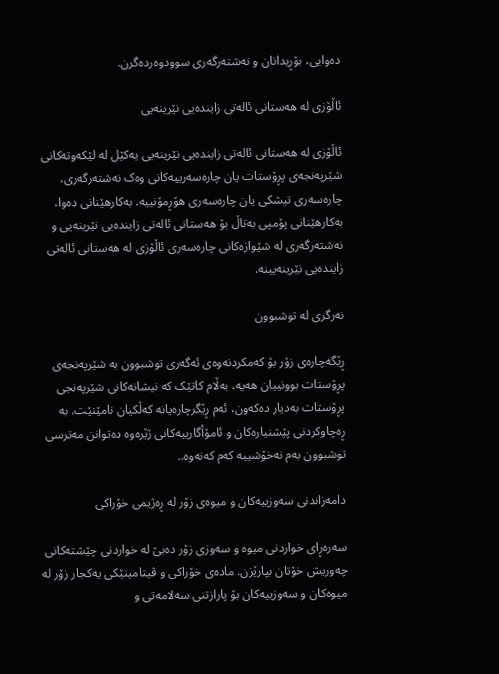دەوایی، بۆڕیدانان و نەشتەرگەری سوودوەردەگرن.

ئاڵۆزی لە هەستانی ئالەتی زایندەیی نێرینەیی

ئاڵۆزی لە هەستانی ئالەتی زایندەیی نێرینەیی یەکێل لە لێکەوتەکانی شێرپەنجەی پڕۆستات یان چارەسەرییەکانی وەک نەشتەرگەری، چارەسەری تیشکی یان چارەسەری هۆڕمۆنییە. بەکارهێنانی دەوا، بەکارهێنانی پۆمپی بەتاڵ بۆ هەستانی ئالەتی زایندەیی نێرینەیی و نەشتەرگەری لە شێوازەکانی چارەسەری ئاڵۆزی لە هەستانی ئالەتی زایندەیی نێرینەیینە.

نەرگری لە توشبوون

ڕێگەچارەی زۆر بۆ کەمکردنەوەی ئەگەری توشبوون بە شێرپەنجەی پڕۆستات بوونییان هەیە، بەڵام کاتێک کە نیشانەکانی شێرپەنجی پڕۆستات بەدیار دەکەون، ئەم ڕێگرچارەیانە کەڵکیان نامێنێت. بە ڕەچاوکردنی پێشنیارەکان و ئامۆأگارییەکانی ژێرەوە دەتوانن مەترسی توشبوون بەم نەخۆشییە کەم کەنەوە..

دامەزاندنی سەوزییەکان و میوەی زۆر لە ڕەژیمی خۆراکی

سەرەڕای خواردنی میوە و سەوزی زۆر دەبێ لە خواردنی چێشتەکانی چەوریش خۆتان بپارێزن. مادەی خۆراکی و ڤیتامینێکی یەکجار زۆر لە میوەکان و سەوزییەکان بۆ پارازتنی سەلامەتی و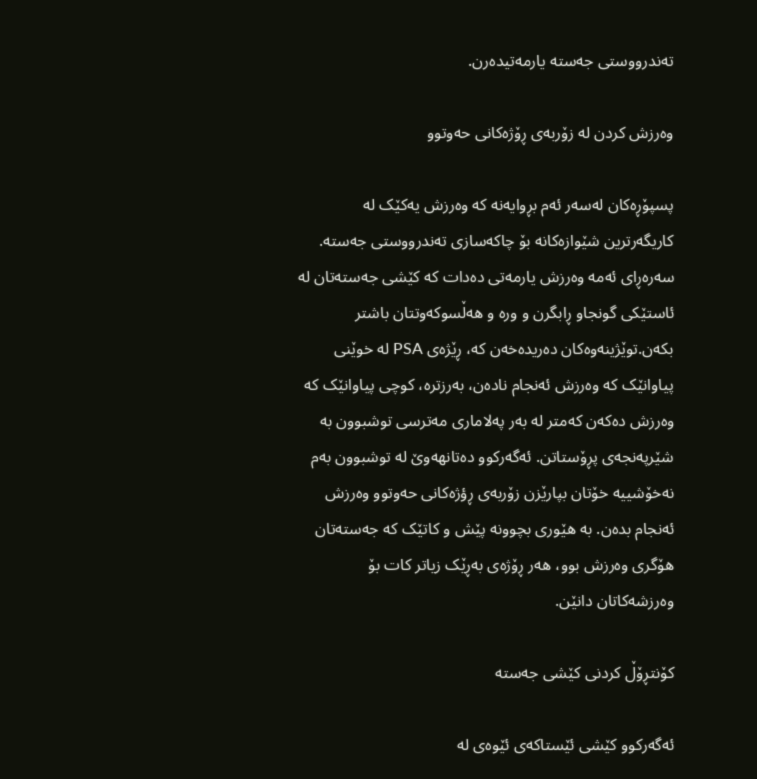تەندرووستی جەستە یارمەتیدەرن.

وەرزش کردن لە زۆربەی ڕۆژەکانی حەوتوو

پسپۆڕەکان لەسەر ئەم بڕوایەنە کە وەرزش یەکێک لە کاریگەرترین شێوازەکانە بۆ چاکەسازی تەندرووستی جەستە. سەرەڕای ئەمە وەرزش یارمەتی دەدات کە کێشی جەستەتان لە ئاستێکی گونجاو ڕابگرن و ورە و هەڵسوکەوتتان باشتر بکەن.توێژینەوەکان دەریدەخەن کە، ڕێژەی PSA لە خوێنی پیاوانێک کە وەرزش ئەنجام نادەن، بەرزترە، کوچی پیاوانێک کە وەرزش دەکەن کەمتر لە بەر پەلاماری مەترسی توشبوون بە شێرپەنجەی پڕۆستاتن. ئەگەرکوو دەتانهەوێ لە توشبوون بەم نەخۆشییە خۆتان بپارێزن زۆربەی ڕؤژەکانی حەوتوو وەرزش ئەنجام بدەن. بە هێوری بچوونە پێش و کاتێک کە جەستەتان هۆگری وەرزش بوو، هەر ڕۆژەی بەڕێک زیاتر کات بۆ وەرزشەکاتان دانێن.

کۆنتڕۆڵ کردنی کێشی جەستە

ئەگەرکوو کێشی ئێستاکەی ئێوەی لە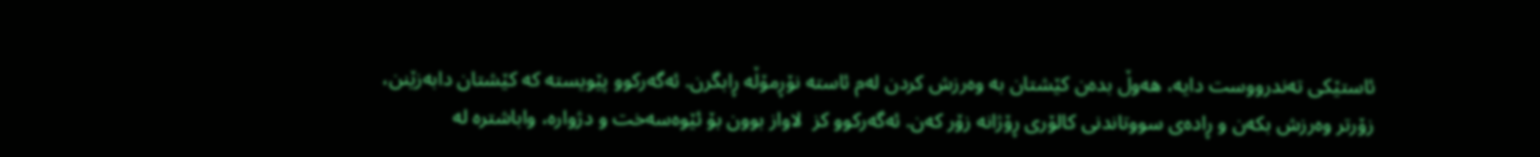ئاستێکی تەندرووست دایە، هەوڵ بدەن کێشتان بە وەرزش کردن لەم ئاستە نۆڕمۆڵە ڕابگرن. ئەگەرکوو پێویستە کە کێشتان دابەزێنن، زۆرتر وەرزش بکەن و ڕادەی سووتاندنی کالۆری ڕۆژانە زۆر کەن. ئەگەرکوو کز  لاواز بوون بۆ ئێوەسەخت و دژوارە، واباشترە لە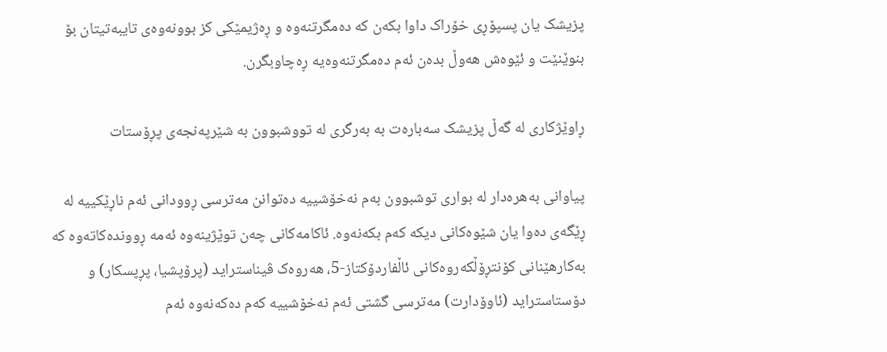پزیشک یان پسپۆڕی خۆراک داوا بکەن کە دەمگرتنەوە و ڕەژیمێکی کز بوونەوەی تایبەتیتان بۆ بنوێنێت و ئێوەش هەوڵ بدەن ئەم دەمگرتنەوەیە ڕەچاوبگرن.

ڕاوێژکاری لە گەڵ پزیشک سەبارەت بە بەرگری لە تووشبوون بە شێرپەنجەی پڕۆستات

پیاوانی بەهرەدار لە بواری توشبوون بەم نەخۆشییە دەتوانن مەترسی ڕوودانی ئەم ناڕێکییە لە ڕێگەی دەوا یان شێوەکانی دیکە کەم بکەنەوە. ئاکامەکانی چەن توێژینەوە ئەمە ڕووندەکاتەوە کە بەکارهێنانی کۆنتڕۆڵکەروەکانی ئاڵفاردۆکتاز-5، هەروەک ڤیناستراید (پرۆپشیا، پڕپسکار) و دۆستاستراید (ئاوۆدارت) مەترسی گشتی ئەم نەخۆشییە کەم دەکەنەوە ئەم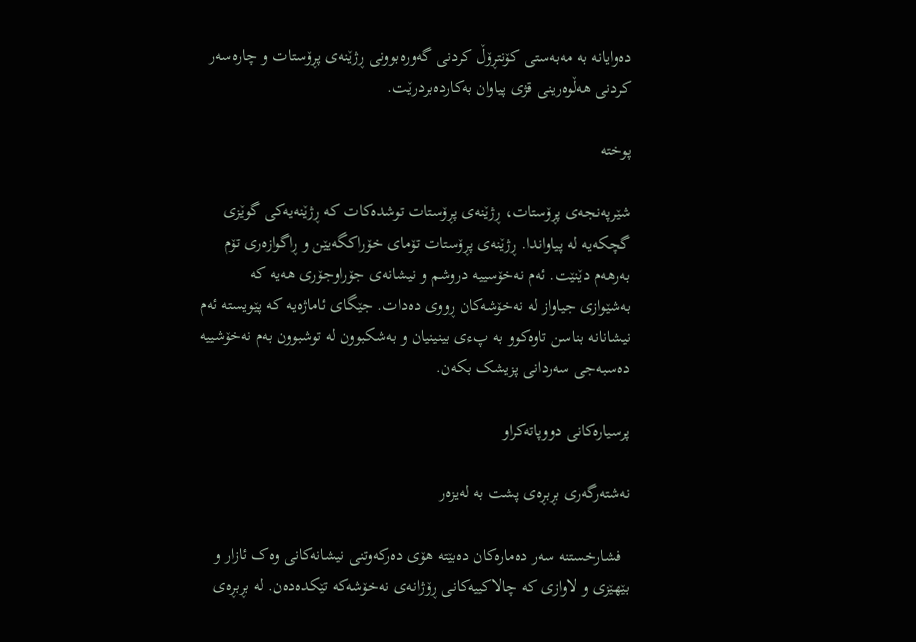دەوایانە بە مەبەستی کۆنتڕۆڵ کردنی گەورەبوونی ڕژێنەی پڕۆستات و چارەسەر کردنی هەڵوەرینی قژی پیاوان بەکاردەبردرێت.

پوختە

شێرپەنجەی پڕۆستات، ڕژێنەی پڕۆستات توشدەکات کە ڕژێنەیەکی گوێزی گچکەیە لە پیاواندا. ڕژێنەی پڕۆستات تۆمای خۆراکگەیێن و ڕاگوازەری تۆم بەرهەم دێنێت. ئەم نەخۆسییە دروشم و نیشانەی جۆراوجۆری هەیە کە بەشێوازی جیاواز لە نەخۆشەکان ڕووی دەدات. جێگای ئاماژەیە کە پێویستە ئەم نیشانانە بناسن تاوەکوو بە پءی بینینیان و بەشکبوون لە توشبوون بەم نەخۆشییە دەسبەجی سەردانی پزیشک بکەن.

پرسیارەکانی دووپاتەکراو

نەشتەرگەری بڕبڕەی پشت بە لەیزەر

  فشارخستنە سەر دەمارەکان دەبێتە هۆی دەرکەوتنی نیشانەکانی وەک ئازار و بێهێزی و لاوازی کە چالاکییەکانی ڕۆژانەی نەخۆشەکە تێکدەدەن. لە بڕبڕەی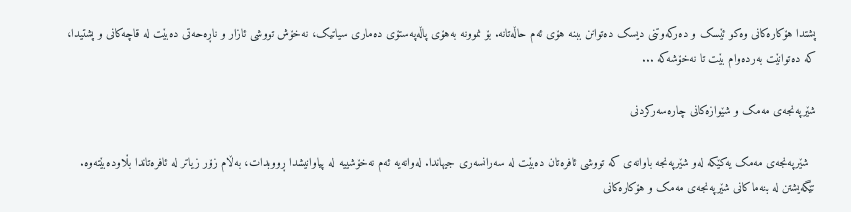پشتدا هۆکارەکانی وەکو ئێسک و دەرکەوتنی دیسک دەتوانن ببنە هۆی ئەم حاڵەتانە. بۆ نموونە بەهۆی پاڵەپەستۆی دەماری سیاتیک، نەخۆش تووشی ئازار و ناڕەحەتی دەبێت لە قاچەکانی و پشتیدا، کە دەتوانێت بەردەوام بێت تا نەخۆشەکە ...

شێرپەنجەی مەمک و شێوازەکانی چارەسەرکردنی

  شێرپەنجەی مەمک یەکێکە لەو شێرپەنجە باوانەی کە تووشی ئافرەتان دەبێت لە سەرانسەری جیهاندا. لەوانەیە ئەم نەخۆشییە لە پیاوانیشدا ڕووبدات، بەڵام زۆر زیاتر لە ئافرەتاندا بڵاودەبێتەوە. تێگەیشتن لە بنەماکانی شێرپەنجەی مەمک و هۆکارەکانی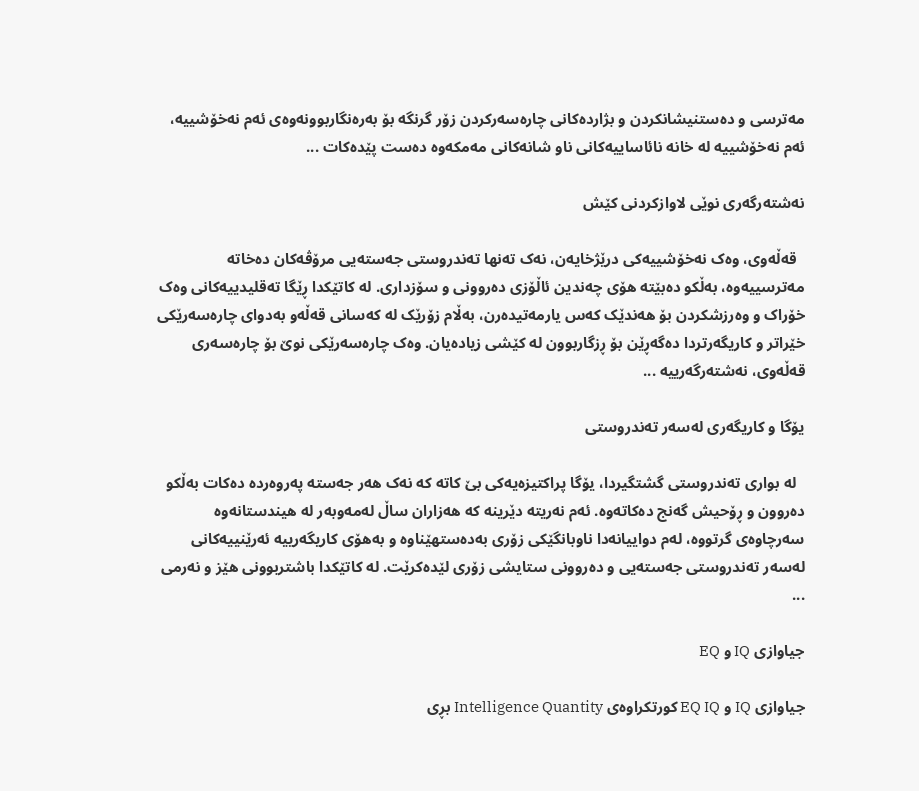مەترسی و دەستنیشانکردن و بژاردەکانی چارەسەرکردن زۆر گرنگە بۆ بەرەنگاربوونەوەی ئەم نەخۆشییە، ئەم نەخۆشییە لە خانە نائاساییەکانی ناو شانەکانی مەمکەوە دەست پێدەکات ...

نەشتەرگەری نوێی لاوازکردنی کێش

  قەڵەوی، وەک نەخۆشییەکی درێژخایەن، نەک تەنها تەندروستی جەستەیی مرۆڤەکان دەخاتە مەترسییەوە، بەڵکو دەبێتە هۆی چەندین ئاڵۆزی دەروونی و سۆزداری. لە کاتێکدا ڕێگا تەقلیدییەکانی وەک خۆراک و وەرزشکردن بۆ هەندێک کەس یارمەتیدەرن، بەڵام زۆرێک لە کەسانی قەڵەو بەدوای چارەسەرێکی خێراتر و کاریگەرتردا دەگەڕێن بۆ ڕزگاربوون لە کێشی زیادەیان. وەک چارەسەرێکی نوێ بۆ چارەسەری قەڵەوی، نەشتەرگەرییە ...

یۆگا و کاریگەری لەسەر تەندروستی

  لە بواری تەندروستی گشتگیردا، یۆگا پراکتیزەیەکی بێ کاتە کە نەک هەر جەستە پەروەردە دەکات بەڵکو دەروون و ڕۆحیش گەنج دەکاتەوە. ئەم نەریتە دێرینە کە هەزاران ساڵ لەمەوبەر لە هیندستانەوە سەرچاوەی گرتووە، لەم دواییانەدا ناوبانگێکی زۆری بەدەستهێناوە و بەهۆی کاریگەرییە ئەرێنییەکانی لەسەر تەندروستی جەستەیی و دەروونی ستایشی زۆری لێدەکرێت. لە کاتێکدا باشتربوونی هێز و نەرمی ...

جیاوازی IQ و EQ

جیاوازی IQ و EQ IQ کورتکراوەی Intelligence Quantity بڕی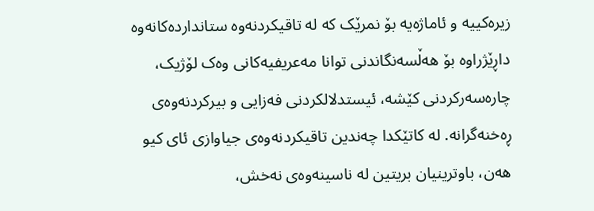زیرەکییە و ئاماژەیە بۆ نمرێک کە لە تاقیکردنەوە ستانداردەکانەوە داڕێژراوە بۆ هەڵسەنگاندنی توانا مەعریفیەکانی وەک لۆژیک، چارەسەرکردنی کێشە، ئیستدلالکردنی فەزایی و بیرکردنەوەی ڕەخنەگرانە. لە کاتێکدا چەندین تاقیکردنەوەی جیاوازی ئای کیو هەن، باوترینیان بریتین لە ناسینەوەی نەخش،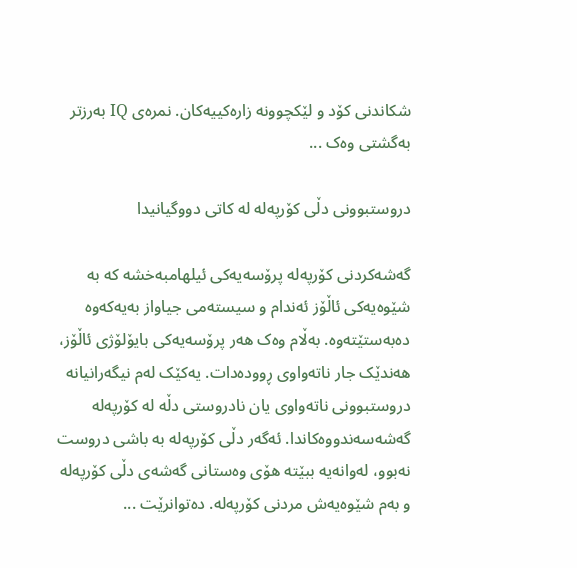شکاندنی کۆد و لێکچوونە زارەکییەکان. نمرەی IQ بەرزتر بەگشتی وەک ...

دروستبوونی دڵی کۆرپەلە لە کاتی دووگیانیدا

گەشەکردنی کۆرپەلە پرۆسەیەکی ئیلهامبەخشە کە بە شێوەیەکی ئاڵۆز ئەندام و سیستەمی جیاواز بەیەکەوە دەبەستێتەوە. بەڵام وەک هەر پرۆسەیەکی بایۆلۆژی ئاڵۆز، هەندێک جار ناتەواوی ڕوودەدات. یەکێک لەم نیگەرانیانە دروستبوونی ناتەواوی یان نادروستی دڵە لە کۆرپەلە گەشەسەندووەکاندا. ئەگەر دڵی کۆرپەلە بە باشی دروست نەبوو، لەوانەیە ببێتە هۆی وەستانی گەشەی دڵی کۆرپەلە و بەم شێوەیەش مردنی کۆرپەلە. دەتوانرێت ...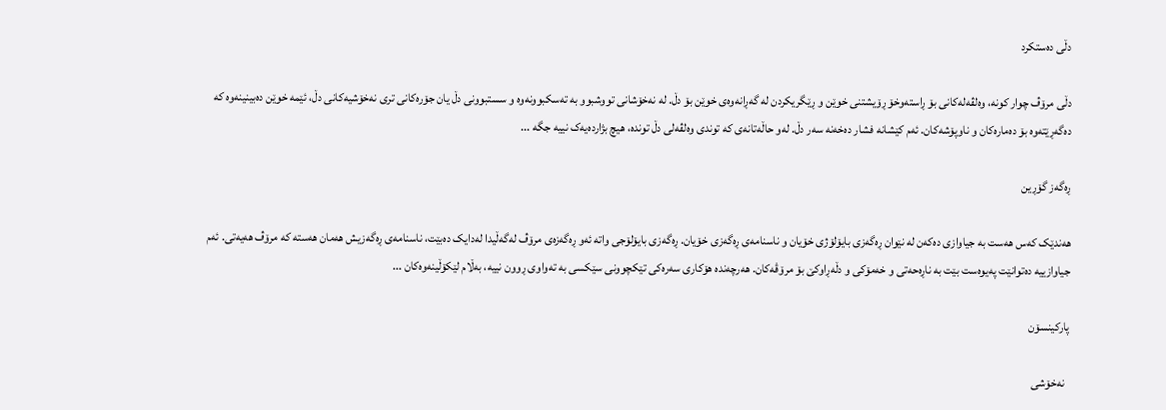دڵی دەستکرد

دڵی مرۆڤ چوار کونە، وەلڤەلەکانی بۆ ڕاستەوخۆ ڕۆیشتنی خوێن و ڕێگریکردن لە گەڕانەوەی خوێن بۆ دڵ. لە نەخۆشانی تووشبوو بە تەسکبوونەوە و سستبوونی دڵ یان جۆرەکانی تری نەخۆشیەکانی دڵ، ئێمە خوێن دەبینینەوە کە دەگەڕێتەوە بۆ دەمارەکان و ناوپۆشەکان. ئەم کێشانە فشار دەخەنە سەر دڵ. لەو حاڵەتانەی کە توندی وەلڤەلی دڵ توندە، هیچ بژاردەیەک نییە جگە ...

ڕەگەز گۆڕین

هەندێک کەس هەست بە جیاوازی دەکەن لە نێوان ڕەگەزی بایۆلۆژی خۆیان و ناسنامەی ڕەگەزی خۆیان. ڕەگەزی بایۆلۆجی واتە ئەو ڕەگەزەی مرۆڤ لەگەڵیدا لەدایک دەبێت، ناسنامەی ڕەگەزیش هەمان هەستە کە مرۆڤ هەیەتی. ئەم جیاوازییە دەتوانێت پەیوەست بێت بە ناڕەحەتی و خەمۆکی و دڵەڕاوکێ بۆ مرۆڤەکان. هەرچەندە هۆکاری سەرەکی تێکچوونی سێکسی بە تەواوی ڕوون نییە، بەڵام لێکۆڵینەوەکان ...

پارکینسۆن

  نەخۆشی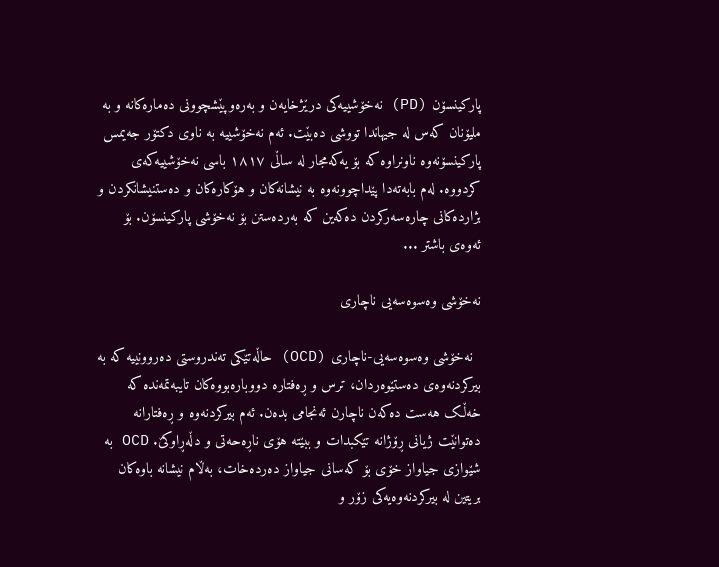پارکینسۆن (PD) نەخۆشییەکی درێژخایەن و بەرەوپێشچوونی دەمارەکانە و بە ملیۆنان کەس لە جیهاندا تووشی دەبێت. ئەم نەخۆشییە بە ناوی دکتۆر جەیمس پارکینسۆنەوە ناونراوە کە بۆ یەکەمجار لە ساڵی ١٨١٧ باسی نەخۆشییەکەی کردووە. لەم بابەتەدا پێداچوونەوە بە نیشانەکان و هۆکارەکان و دەستنیشانکردن و بژاردەکانی چارەسەرکردن دەکەین کە بەردەستن بۆ نەخۆشی پارکینسۆن. بۆ ئەوەی باشتر ...

نەخۆشی وەسوەسەیی ناچاری

  نەخۆشی وەسوەسەیی-ناچاری (OCD) حاڵەتێکی تەندروستی دەروونییە کە بە بیرکردنەوەی دەستێوەردان، ترس و ڕەفتارە دووبارەبووەکان تایبەتمەندە کە خەڵک هەست دەکەن ناچارن ئەنجامی بدەن. ئەم بیرکردنەوە و ڕەفتارانە دەتوانێت ژیانی ڕۆژانە تێکبدات و ببێتە هۆی ناڕەحەتی و دڵەڕاوکێ. OCD بە شێوازی جیاواز خۆی بۆ کەسانی جیاواز دەردەخات، بەڵام نیشانە باوەکان بریتین لە بیرکردنەوەیەکی زۆر و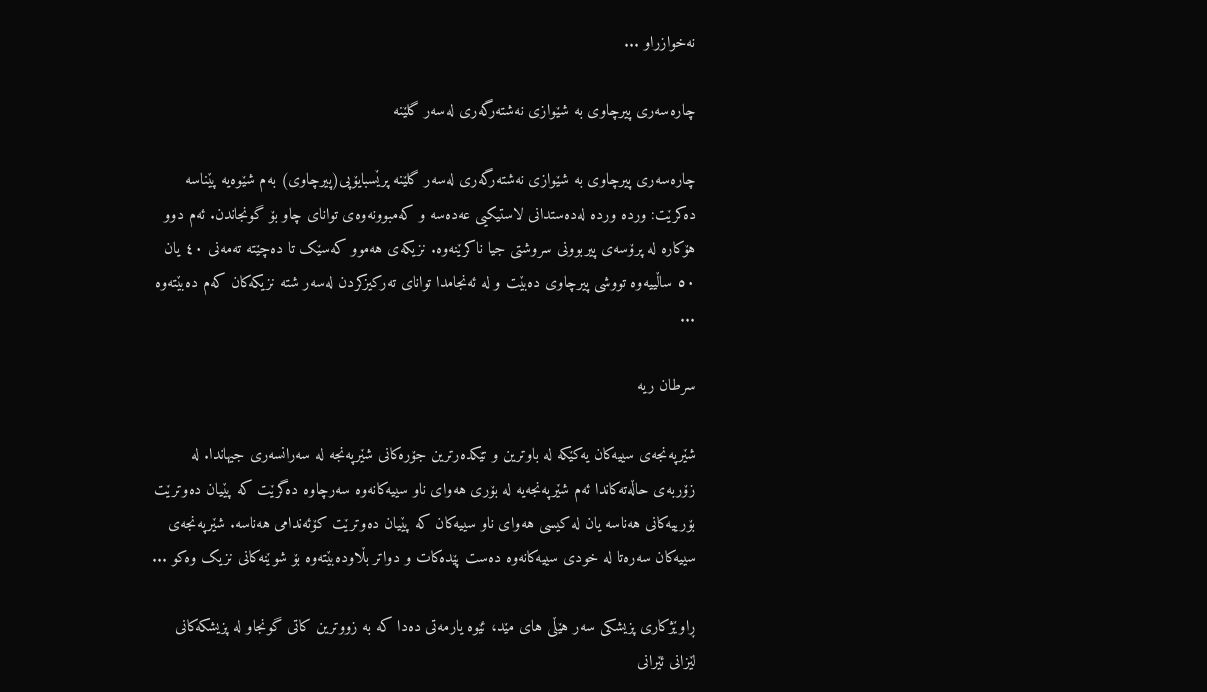نەخوازراو ...

چارەسەری پیرچاوی بە شێوازی نەشتەرگەری لەسەر گلێنە

چارەسەری پیرچاوی بە شێوازی نەشتەرگەری لەسەر گلێنە پرێسبایۆپی(پیرچاوی) بەم شێوەیە پێناسە دەکرێت: وردە وردە لەدەستدانی لاستیکیی عەدەسە و کەمبوونەوەی توانای چاو بۆ گونجاندن. ئەم دوو هۆکارە لە پرۆسەی پیربوونی سروشتی جیا ناکرێنەوە. نزیکەی هەموو کەسێک تا دەچێتە تەمەنی ٤٠ یان ٥٠ ساڵییەوە تووشی پیرچاوی دەبێت و لە ئەنجامدا توانای تەرکیزکردن لەسەر شتە نزیکەکان کەم دەبێتەوە ...

سرطان ریه

شێرپەنجەی سییەکان یەکێکە لە باوترین و تێکدەرترین جۆرەکانی شێرپەنجە لە سەرانسەری جیهاندا. لە زۆربەی حاڵەتەکاندا ئەم شێرپەنجەیە لە بۆری هەوای ناو سییەکانەوە سەرچاوە دەگرێت کە پێیان دەوترێت بۆرییەکانی هەناسە یان لە کیسی هەوای ناو سییەکان کە پێیان دەوترێت کۆئەندامی هەناسە. شێرپەنجەی سییەکان سەرەتا لە خودی سییەکانەوە دەست پێدەکات و دواتر بڵاودەبێتەوە بۆ شوێنەکانی نزیک وەکو ...

ڕاوێژکاری پزیشکی سەر هێڵی های مێد، ئێوە یارمەتی دەدا کە بە زووترین کاتی گونجاو لە پزیشکەکانی لێزانی ئێرانی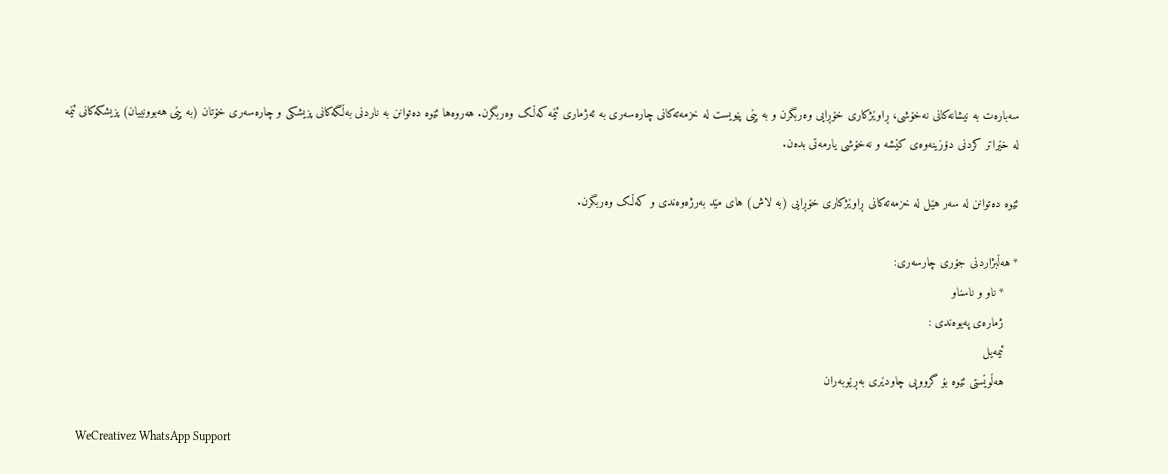سەبارەت بە نیشانەکانی نەخۆشی، ڕاوێژکاری خۆڕایی وەربگرن و بە پێی پێویست لە خزمەتەکانی چارەسەری بە ئەژماری ئێمە کەڵک وەربگرن. هەروەها ئێوە دەتوانن بە ناردنی بەڵگەکانی پزیشکی و چارەسەری خۆتان (بە پێی هەبوونییان) پزیشکەکانی ئێمە لە خێراتر کردنی دۆزینەوەی کێشە و نەخۆشی یارمەتی بدەن.

ئێوە دەتوانن لە سەر هێل لە خزمەتەکانی ڕاوێژکاری خۆڕایی (بە لاش) های مێد بەرژەوەندی و کەڵک وەربگرن.

* هەڵبژاردنی جۆری چارسەری:
    * ناو و ناسناو
    ژمارەی پەیوەندی :
    ئیمەیل
    هەڵوێستی ئێوە بۆ گرووپی چاودێری بەڕێوبەران

    WeCreativez WhatsApp Support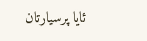ئایا پرسیارتان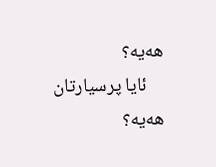ھەیە؟
    ئایا پرسیارتان ھەیە؟